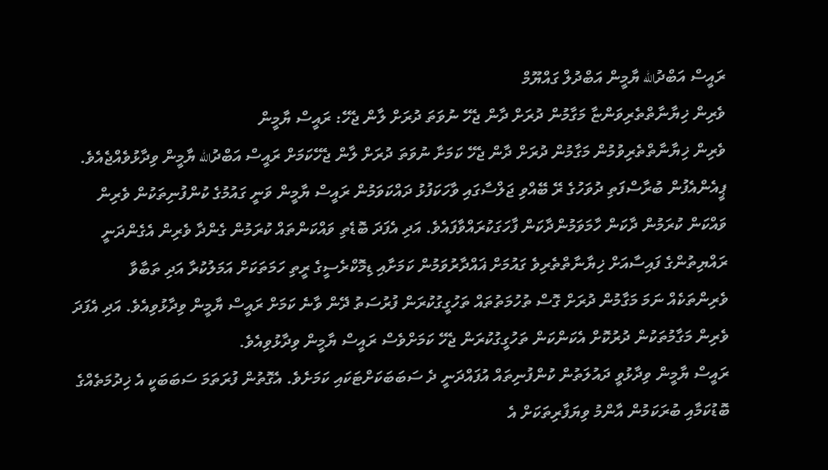ރައީސް އަބްދުالله ޔާމީން އަބްދުލް ގައްޔޫމް
ވެރިން ޚިޔާނާތްތެރިވަންޏާ މަގާމުން ދުރަށް ދާން ޖެހޭ ނުވަތަ ދުރަށް ލާން ޖެހޭ: ރައީސް ޔާމީން
ވެރިން ޚިޔާނާތްތެރިވުމުން މަގާމުން ދުރަށް ދާން ޖެހޭ ކަމަށާ ނުވަތަ ދުރަށް ލާން ޖެހޭކަމަށް ރައީސް އަބްދުالله ޔާމީން ވިދާޅުވެއްޖެއެވެ.
ޕީއެންއެފުން ބުރާސްފަތި ދުވަހުގެ ރޭ ބޭއްވި ޖަލްސާގައި ވާހަކަފުޅު ދައްކަވަމުން ރައީސް ޔާމީން ވަނީ ގައުމުގެ ކުންފުނިތަކުން ވެރިން ވައްކަން ކުރަމުން ދާކަން ހާމަވަމުންދާކަން ފާހަގަކުރައްވާފައެވެ. އަދި އެފަދަ ބޮޑެތި ވައްކަންތައް ކުރަމުން ގެންދާ ވެރިން އެގެންދަނީ ރައްޔިތުންގެ ފައިސާއަށް ޚިޔާނާތްތެރިވެ ގައުމަށް ޣައްދާރުވަމުން ކަމަށާއި ޑިމޮކްރެސީގެ ރީތި ހަމަތަކަށް އަމަލުކުރާ އަދި ތަބާވާ ވެރިންތަކެއް ނަމަ މަގާމުން ދުރަށް ގޮސް ތުހުމަތުތައް ތަހުގީގުކުރަން ފުރުސަތު ދޭން ވާނެ ކަމަށް ރައީސް ޔާމީން ވިދާޅުވިއެވެ. އަދި އެފަދަ ވެރިން މަގާމުތަކުން ދުރުކޮށް އެކަންކަން ތަހުގީގުކުރަން ޖެހޭ ކަމަށްވެސް ރައީސް ޔާމީން ވިދާޅުވިއެވެ.
ރައީސް ޔާމީން ވިދާޅުވީ ދައުލަތުން ކުންފުނިތައް އުފައްދަނީ ދެ ސަބަބަކަށްޓަކައި ކަމަށެވެ. އެގޮތުން ފުރަތަމަ ސަބަބަކީ އެ ޚިދުމަތެއްގެ ބޮޑުކަމާއި ބުރަކަމުން އާންމު ވިޔަފާރިތަކަށް އެ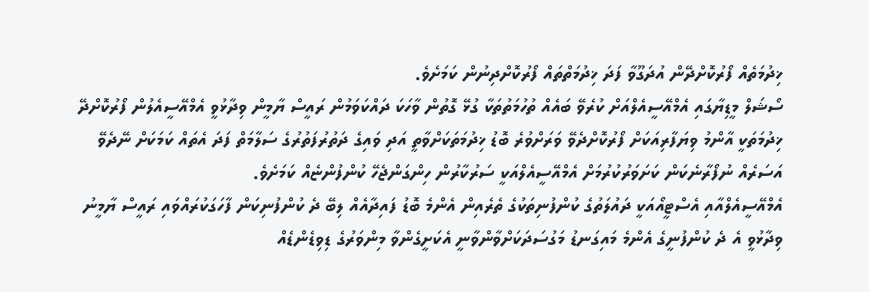ޚިދުމަތެއް ފޯރުކޮށްދޭން އުދަގޫވާ ފަދަ ޚިދުމަތްތައް ފޯރުކޮށްދިނުން ކަމަށެވެ.
ސޯޝަލް މީޑިޔާގައި އެމްއޭސީއެލްއަށް ކުރެވޭ ބައެއް ތުހުމަތުތަކާ ގުޅޭ ގޮތުން ވާހަކަ ދައްކަވަމުން ރައީސް ޔާމީން ވިދާޅުވީ އެމްއޭސީއެލުން ފޯރުކޮށްދޭ ޚިދުމަތަކީ އާންމު ވިޔަފާރިއަކަށް ފޯރުކޮށްދެވޭ ވަރަށްވުރެ ބޮޑު ޚިދުމަތަކަށްވާތީ އަދި ވައިގެ ދަތުރުފަތުރުގެ ސަލާމަތް ފަދަ އެތައް ކަމަކަށް ނޭދެވޭ އަސަރެއް ނުފޯރާނެކަން ކަށަވަރުކުރުމަށް އެމްއޭސީއެލްއަކީ ސަރުކާރުން ހިންގަންޖެހޭ ކުންފުންޏެއް ކަމަށެވެ.
އެމްއޭސީއެލްއާއި އެސްޓީއޯއަކީ ދައުލަތުގެ ކުންފުނިތަކުގެ ތެރެއިން އެންމެ ބޮޑު ފައިދާއެއް ލިބޭ ދެ ކުންފުނިކަން ފާހަގަކުރައްވައި ރައީސް ޔާމީނު ވިދާޅުވީ އެ ދެ ކުންފުނީގެ އެންމެ މައިގަނޑު މަގުސަދަކަށްވާންވާނީ އެކަށީގެންވާ މިންވަރުގެ ޑިވިޑެންޑެއް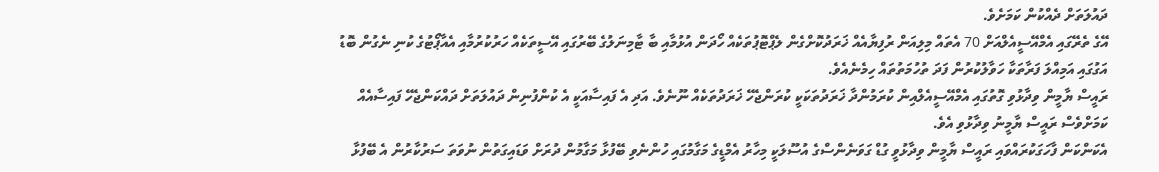ދައުލަތަށް ދެއްކުން ކަމަށެވެ.
އޭގެ ތެރޭގައި އެމްއޭސީއެލްއަށް 70 އެތައް މިލިއަން ރުފިޔާއެއް ޚަރަދުކޮށްގެން ލެޕްޓޮޕުތަކެއް ހޯދަން އުޅުމާއި ބާ ޓާމިނަލުގެ ބޭރުގައި އޭސީތަކެއް ހަރުކުރުމާއި އެއާޕޯޓުގެ ކުނި ނެގުން ބޮޑު އަގުގައި އަމިއްލަ ފަރާތަކާ ހަވާލުކުރުން ފަދަ ތުހުމަތުތައް ހިމެނެއެވެ.
ރައީސް ޔާމީން ވިދާޅުވި ގޮތުގައި އެމްއޭސީއެލްއިން ކުރަމުންދާ ޚަރަދުތަކަކީ ކުރަންޖެހޭ ޚަރަދުތަކެއް ނޫނެވެ. އަދި އެ ފައިސާއަކީ އެ ކުންފުނިން ދައުލަތަށް ދައްކަންޖެހޭ ފައިސާއެއް ކަމަށްވެސް ރައީސް ޔާމީނު ވިދާޅުވި އެވެ.
އެކަންކަން ފާހަގަކުރައްވައި ރައީސް ޔާމީން ވިދާޅުވީ ގުޑް ގަވަނެންސްގެ އުސޫލަކީ މިހާރު އެމްޑީގެ މަގާމުގައި ހުންނެވި ބޭފުޅާ މަގާމުން ދުރަށް ވަޑައިގަތުން ނުވަތަ ސަރުކާރުން އެ ބޭފުޅާ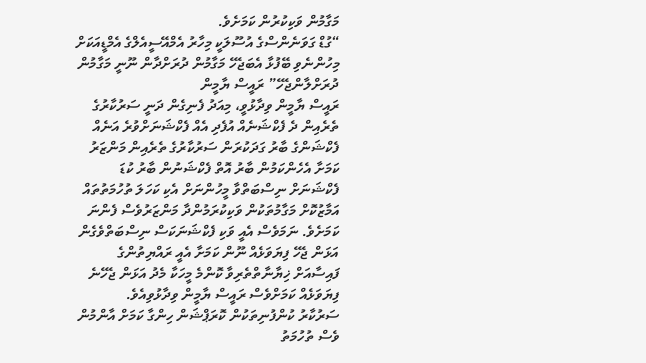މަގާމުން ވަކިކުރުން ކަމަށެވެ.
“ގުޑް ގަވަނެންސްގެ އުސޫލަކީ މިހާރު އެމްއޭސީއެލްގެ އެމްޑީއަކަށް މިހުންނެވި ބޭފުޅާ އެބަޖެހޭ މަގާމުން ދުރަށްދާން ނޫނީ މަގާމުން ދުރަށްލާންޖެހޭ” ރައީސް ޔާމީން
ރައީސް ޔާމީން ވިދާޅުވީ، މިއަދު ފެނިގެން ދަނީ ސަރުކާރުގެ ތެރެއިން ދެ ފެކްޝަނެއް އުފެދި އެއް ފެކްޝަނަށްވުރެ އަނެއް ފެކްޝަންގެ ބާރު ގަދަކުރަން ސަރުކާރުގެ ތެރެއިން މަންޒަރު ކަމަށާ އެހެންކަމުން ބާރު އޮތް ފެކްޝަނުން ބާރު ކުޑަ ފެކްޝަނަށް ނިސްބަތްވާ މީހުންނަށް އެކި ކަހަލަ ތުހުމަތުތައް އަމާޒުކޮށް މަގާމުތަކުން ވަކިކުރަމުންދާ މަންޒަރުވެސް ފެންނަ ކަމަށެވެ. ނަމަވެސް އެއީ ވަކި ފެކްޝަނަކަސް ނިސްބަތްވެގެން އަޅަން ޖެހޭ ފިޔަވަޅެއް ނޫން ކަމަށާ އެއީ ރައްޔިތުންގެ ފައިސާއަށް ޚިޔާނާތްތެރިވާ ކޮންމެ މީހަކާ މެދު އަޅަން ޖެހޭނެ ފިޔަވަޅެއް ކަމަށްވެސް ރައީސް ޔާމީން ވިދާޅުވިއެވެ.
ސަރުކާރު ކުންފުނިތަކުން ކޮރަޕްޝަން ހިންގާ ކަމަށް އާންމުން ވެސް ތުހުމަތު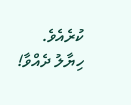ކުރެއެވެ.
ހިޔާލު ދެއްވާ!